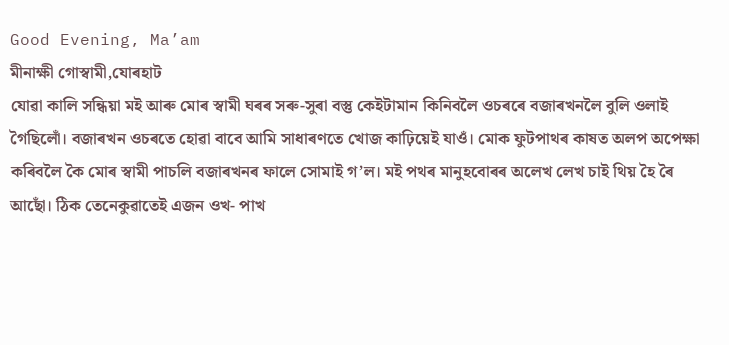Good Evening, Ma’am
মীনাক্ষী গোস্বামী,যোৰহাট
যোৱা কালি সন্ধিয়া মই আৰু মোৰ স্বামী ঘৰৰ সৰু-সুৰা বস্তু কেইটামান কিনিবলৈ ওচৰৰে বজাৰখনলৈ বুলি ওলাই গৈছিলোঁ। বজাৰখন ওচৰতে হোৱা বাবে আমি সাধাৰণতে খোজ কাঢ়িয়েই যাওঁ। মোক ফুটপাথৰ কাষত অলপ অপেক্ষা কৰিবলৈ কৈ মোৰ স্বামী পাচলি বজাৰখনৰ ফালে সোমাই গ’ল। মই পথৰ মানুহবোৰৰ অলেখ লেখ চাই থিয় হৈ ৰৈ আছোঁ। ঠিক তেনেকুৱাতেই এজন ওখ- পাখ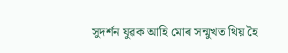সুদৰ্শন যুৱক আহি মোৰ সন্মুখত থিয় হৈ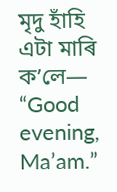মৃদু হাঁহি এটা মাৰি ক’লে—
“Good evening, Ma’am.”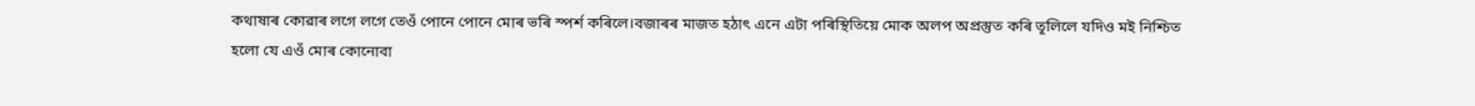কথাষাৰ কোৱাৰ লগে লগে তেওঁ পোনে পোনে মোৰ ভৰি স্পৰ্শ কৰিলে।বজাৰৰ মাজত হঠাৎ এনে এটা পৰিস্থিতিয়ে মোক অলপ অপ্ৰস্তুত কৰি তূলিলে যদিও মই নিশ্চিত হলো যে এওঁ মোৰ কোনোবা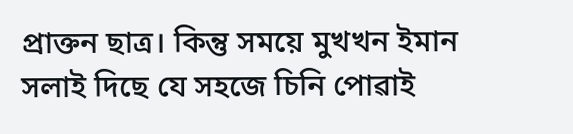প্ৰাক্তন ছাত্ৰ। কিন্তু সময়ে মুখখন ইমান সলাই দিছে যে সহজে চিনি পোৱাই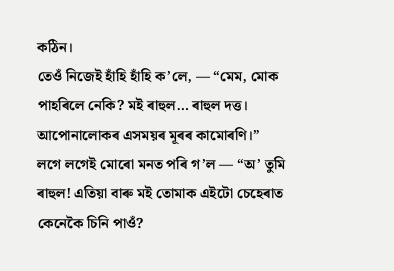কঠিন।
তেওঁ নিজেই হাঁহি হাঁহি ক’লে, — “মেম, মোক পাহৰিলে নেকি? মই ৰাহুল… ৰাহুল দত্ত। আপোনালোকৰ এসময়ৰ মূৰৰ কামোৰণি।”
লগে লগেই মোৰো মনত পৰি গ’ল — “অ’ তুমি ৰাহুল! এতিয়া বাৰু মই তোমাক এইটো চেহেৰাত কেনেকৈ চিনি পাওঁ?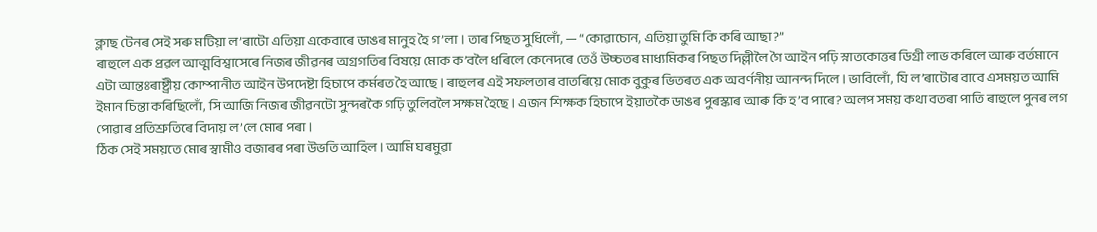ক্লাছ টেনৰ সেই সৰু মটিয়া ল’ৰাটো এতিয়া একেবাৰে ডাঙৰ মানুহ হৈ গ’লা। তাৰ পিছত সুধিলোঁ, — “কোৱাচোন, এতিয়া তুমি কি কৰি আছা?”
ৰাহুলে এক প্ৰৱল আত্মবিশ্বাসেৰে নিজৰ জীৱনৰ অগ্ৰগতিৰ বিষয়ে মোক ক’বলৈ ধৰিলে কেনেদৰে তেওঁ উচ্চতৰ মাধ্যমিকৰ পিছত দিল্লীলৈ গৈ আইন পঢ়ি স্নাতকোত্তৰ ডিগ্ৰী লাভ কৰিলে আৰু বৰ্তমানে এটা আন্তঃৰাষ্ট্ৰীয় কোম্পানীত আইন উপদেষ্টা হিচাপে কৰ্মৰত হৈ আছে। ৰাহুলৰ এই সফলতাৰ বাতৰিয়ে মোক বুকুৰ ভিতৰত এক অবৰ্ণনীয় আনন্দ দিলে। ভাবিলোঁ, যি ল’ৰাটোৰ বাবে এসময়ত আমি ইমান চিন্তা কৰিছিলোঁ, সি আজি নিজৰ জীৱনটো সুন্দৰকৈ গঢ়ি তুলিবলৈ সক্ষম হৈছে। এজন শিক্ষক হিচাপে ইয়াতকৈ ডাঙৰ পুৰস্কাৰ আৰু কি হ’ব পাৰে? অলপ সময় কথা বতৰা পাতি ৰাহুলে পুনৰ লগ পোৱাৰ প্ৰতিশ্ৰুতিৰে বিদায় ল’লে মোৰ পৰা।
ঠিক সেই সময়তে মোৰ স্বামীও বজাৰৰ পৰা উভতি আহিল। আমি ঘৰমুৱা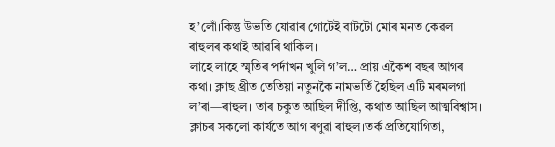হ’লোঁ।কিন্তু উভতি যোৱাৰ গোটেই বাটটো মোৰ মনত কেৱল ৰাহুলৰ কথাই আৱৰি থাকিল।
লাহে লাহে স্মৃতিৰ পৰ্দাখন খুলি গ’ল… প্ৰায় একৈশ বছৰ আগৰ কথা। ক্লাছ থ্ৰীত তেতিয়া নতুনকৈ নামভৰ্তি হৈছিল এটি মৰমলগা ল’ৰা—ৰাহুল। তাৰ চকুত আছিল দীপ্তি, কথাত আছিল আত্মবিশ্বাস। ক্লাচৰ সকলো কাৰ্যতে আগ ৰণুৱা ৰাহুল।তৰ্ক প্ৰতিযোগিতা,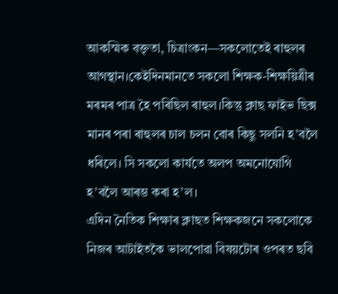আকস্মিক বক্তৃতা, চিত্ৰাংকন—সকলোতেই ৰাহুলৰ আগস্থান।কেইদিনমানতে সকলো শিক্ষক-শিক্ষয়িত্ৰীৰ মৰমৰ পাত্ৰ হৈ পৰিছিল ৰাহুল।কিন্তু ক্লাছ ফাইভ ছিক্স মানৰ পৰা ৰাহুলৰ চাল চলন বোৰ কিছু সলনি হ’বলৈ ধৰিলে। সি সকলো কাৰ্যতে অলপ অমনোযোগি হ’বলৈ আৰম্ভ কৰা হ’ল।
এদিন নৈতিক শিক্ষাৰ ক্লাছত শিক্ষকজনে সকলোকে নিজৰ আটাইতকৈ ভালপোৱা বিষয়টোৰ ওপৰত ছবি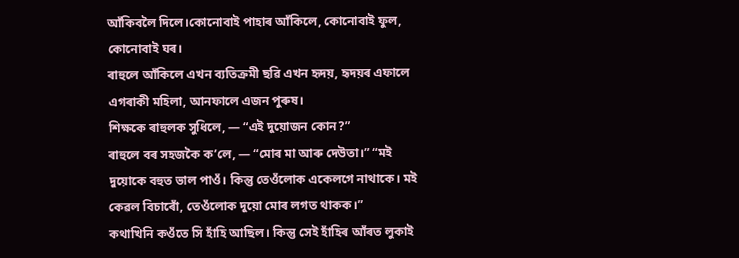আঁকিবলৈ দিলে।কোনোবাই পাহাৰ আঁকিলে, কোনোবাই ফুল, কোনোবাই ঘৰ।
ৰাহুলে আঁকিলে এখন ব্যতিক্ৰমী ছৱি এখন হৃদয়, হৃদয়ৰ এফালে এগৰাকী মহিলা, আনফালে এজন পুৰুষ।
শিক্ষকে ৰাহুলক সুধিলে, — “এই দুয়োজন কোন?”
ৰাহুলে বৰ সহজকৈ ক’লে, — “মোৰ মা আৰু দেউতা।” “মই দুয়োকে বহুত ভাল পাওঁ। কিন্তু তেওঁলোক একেলগে নাথাকে। মই কেৱল বিচাৰোঁ, তেওঁলোক দুয়ো মোৰ লগত থাকক।”
কথাখিনি কওঁতে সি হাঁহি আছিল। কিন্তু সেই হাঁহিৰ আঁৰত লুকাই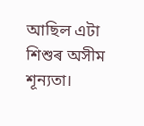আছিল এটা শিশুৰ অসীম শূন্যতা।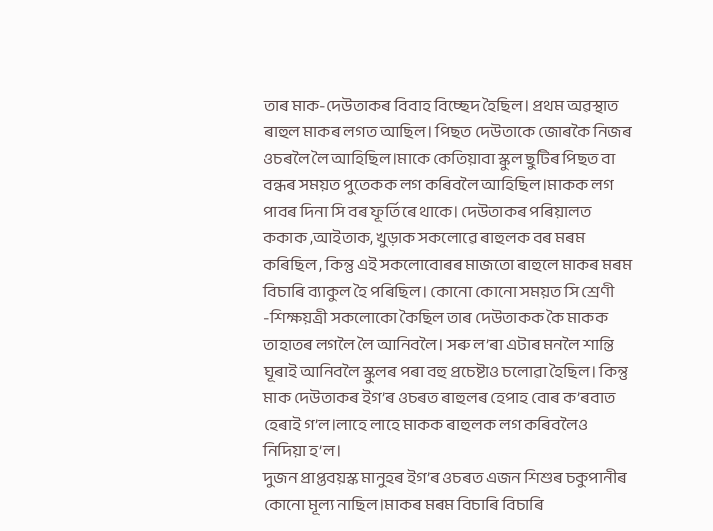তাৰ মাক-দেউতাকৰ বিবাহ বিচ্ছেদ হৈছিল। প্ৰথম অৱস্থাত ৰাহুল মাকৰ লগত আছিল। পিছত দেউতাকে জোৰকৈ নিজৰ ওচৰলৈ লৈ আহিছিল।মাকে কেতিয়াবা স্কুল ছুটিৰ পিছত বা বন্ধৰ সময়ত পুতেকক লগ কৰিবলৈ আহিছিল।মাকক লগ পাবৰ দিনা সি বৰ ফূৰ্তিৰে থাকে। দেউতাকৰ পৰিয়ালত ককাক ,আইতাক, খুড়াক সকলোৱে ৰাহুলক বৰ মৰম কৰিছিল , কিন্তু এই সকলোবোৰৰ মাজতো ৰাহুলে মাকৰ মৰম বিচাৰি ব্যাকুল হৈ পৰিছিল। কোনো কোনো সময়ত সি শ্ৰেণী -শিক্ষয়ত্ৰী সকলোকো কৈছিল তাৰ দেউতাকক কৈ মাকক তাহাতৰ লগলৈ লৈ আনিবলৈ। সৰু ল’ৰা এটাৰ মনলৈ শান্তি ঘূৰাই আনিবলৈ স্কুলৰ পৰা বহু প্ৰচেষ্টাও চলোৱা হৈছিল। কিন্তু মাক দেউতাকৰ ইগ’ৰ ওচৰত ৰাহুলৰ হেপাহ বোৰ ক’ৰবাত হেৰাই গ’ল।লাহে লাহে মাকক ৰাহুলক লগ কৰিবলৈও নিদিয়া হ’ল।
দুজন প্ৰাপ্তবয়স্ক মানুহৰ ইগ’ৰ ওচৰত এজন শিশুৰ চকুপানীৰ কোনো মূল্য নাছিল।মাকৰ মৰম বিচাৰি বিচাৰি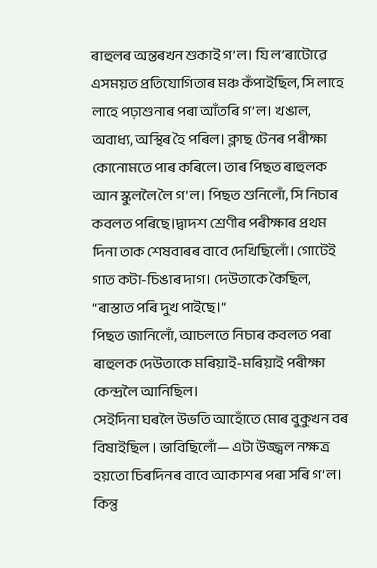ৰাহুলৰ অন্তৰখন শুকাই গ’ল। যি ল’ৰাটোৱে এসময়ত প্ৰতিযোগিতাৰ মঞ্চ কঁপাইছিল, সি লাহে লাহে পঢ়াশুনাৰ পৰা আঁতৰি গ’ল। খঙাল, অবাধ্য, অস্থিৰ হৈ পৰিল। ক্লাছ টেনৰ পৰীক্ষা কোনোমতে পাৰ কৰিলে। তাৰ পিছত ৰাহুলক আন স্কুললৈ লৈ গ’ল। পিছত শুনিলোঁ, সি নিচাৰ কবলত পৰিছে।দ্বাদশ শ্ৰেণীৰ পৰীক্ষাৰ প্ৰথম দিনা তাক শেষবাৰৰ বাবে দেখিছিলোঁ। গোটেই গাত কটা-চিঙাৰ দাগ। দেউতাকে কৈছিল, “ৰাস্তাত পৰি দুখ পাইছে।”
পিছত জানিলোঁ, আচলতে নিচাৰ কবলত পৰা ৰাহুলক দেউতাকে মৰিয়াই-মৰিয়াই পৰীক্ষা কেন্দ্ৰলৈ আনিছিল।
সেইদিনা ঘৰলৈ উভতি আহোঁতে মোৰ বুকুখন বৰ বিষাইছিল । ভাবিছিলোঁ— এটা উজ্জ্বল নক্ষত্ৰ হয়তো চিৰদিনৰ বাবে আকাশৰ পৰা সৰি গ’ল। কিন্তু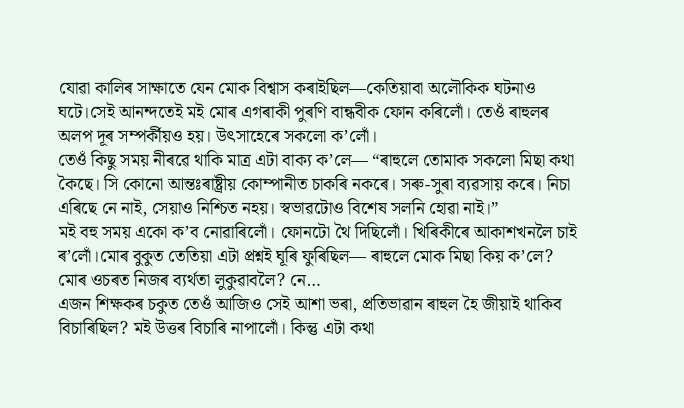যোৱা কালিৰ সাক্ষাতে যেন মোক বিশ্বাস কৰাইছিল—কেতিয়াবা অলৌকিক ঘটনাও ঘটে।সেই আনন্দতেই মই মোৰ এগৰাকী পুৰণি বান্ধবীক ফোন কৰিলোঁ। তেওঁ ৰাহুলৰ অলপ দূৰ সম্পৰ্কীয়ও হয়। উৎসাহেৰে সকলো ক’লোঁ।
তেওঁ কিছু সময় নীৰৱে থাকি মাত্ৰ এটা বাক্য ক’লে— “ৰাহুলে তোমাক সকলো মিছা কথা কৈছে। সি কোনো আন্তঃৰাষ্ট্ৰীয় কোম্পানীত চাকৰি নকৰে। সৰু-সুৰা ব্যৱসায় কৰে। নিচা এৰিছে নে নাই, সেয়াও নিশ্চিত নহয়। স্বভাৱটোও বিশেষ সলনি হোৱা নাই।”
মই বহু সময় একো ক’ব নোৱাৰিলোঁ। ফোনটো থৈ দিছিলোঁ। খিৰিকীৰে আকাশখনলৈ চাই ৰ’লোঁ।মোৰ বুকুত তেতিয়া এটা প্ৰশ্নই ঘূৰি ফুৰিছিল— ৰাহুলে মোক মিছা কিয় ক’লে? মোৰ ওচৰত নিজৰ ব্যৰ্থতা লুকুৱাবলৈ? নে…
এজন শিক্ষকৰ চকুত তেওঁ আজিও সেই আশা ভৰা, প্ৰতিভাৱান ৰাহুল হৈ জীয়াই থাকিব বিচাৰিছিল? মই উত্তৰ বিচাৰি নাপালোঁ। কিন্তু এটা কথা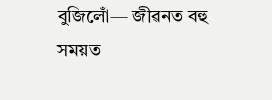বুজিলোঁ— জীৱনত বহু সময়ত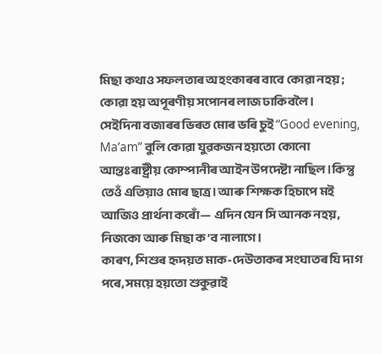মিছা কথাও সফলতাৰ অহংকাৰৰ বাবে কোৱা নহয়; কোৱা হয় অপূৰণীয় সপোনৰ লাজ ঢাকিবলৈ।
সেইদিনা বজাৰৰ ভিৰত মোৰ ভৰি চুই “Good evening, Ma’am” বুলি কোৱা যুৱকজন হয়তো কোনো আন্তঃৰাষ্ট্ৰীয় কোম্পানীৰ আইন উপদেষ্টা নাছিল।কিন্তু তেওঁ এতিয়াও মোৰ ছাত্ৰ। আৰু শিক্ষক হিচাপে মই আজিও প্ৰাৰ্থনা কৰোঁ— এদিন যেন সি আনক নহয়, নিজকো আৰু মিছা ক’ব নালাগে।
কাৰণ, শিশুৰ হৃদয়ত মাক-দেউতাকৰ সংঘাতৰ যি দাগ পৰে, সময়ে হয়তো শুকুৱাই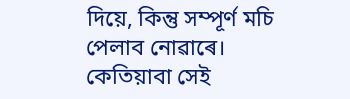দিয়ে, কিন্তু সম্পূৰ্ণ মচি পেলাব নোৱাৰে। কেতিয়াবা সেই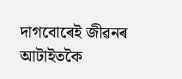দাগবোৰেই জীৱনৰ আটাইতকৈ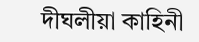দীঘলীয়া কাহিনী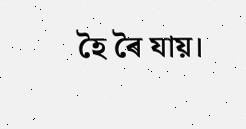হৈ ৰৈ যায়।